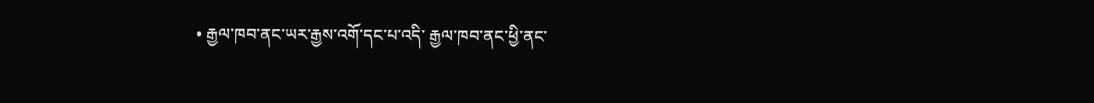• རྒྱལ་ཁབ་ནང་ཡར་རྒྱས་འགོ་དང་པ་འདི་ རྒྱལ་ཁབ་ནང་ཕྱི་ནང་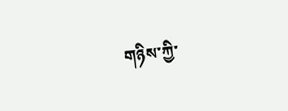གཉིས་ཀྱི་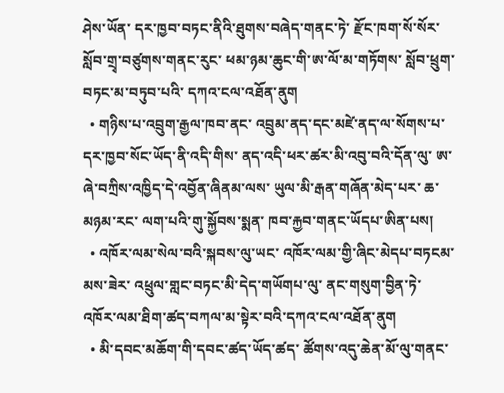ཤེས་ཡོན་ དར་ཁྱབ་བཏང་ནིའི་ཐུགས་བཞེད་གནང་ཏེ་ རྫོང་ཁག་སོ་སོར་སློབ་གྲྭ་བཙུགས་གནང་རུང་ ཕམ་ཉམ་ཆུང་གི་ཨ་ལོ་མ་གཏོགས་ སློབ་ཕྲུག་བཏང་མ་བཏུབ་པའི་ དཀའ་ངལ་འཐོན་ནུག
  • གཉིས་པ་འབྲུག་རྒྱལ་ཁབ་ནང་ འབྲུམ་ནད་དང་མཛེ་ནད་ལ་སོགས་པ་ དར་ཁྱབ་སོང་ཡོད་ནི་འདི་གིས་ ནད་འདི་ཕར་ཚར་མི་འབུ་བའི་དོན་ལུ་ ཨ་ཞེ་བཀྲིས་འཁྱིད་དེ་འབྱོན་ཞིནམ་ལས་ ཡུལ་མི་རྒན་གཞོན་མེད་པར་ ཆ་མཉམ་རང་ ལག་པའི་གུ་སྐྱོབས་སྨན་ ཁབ་རྐྱབ་གནང་ཡོདཔ་ཨིན་པས།
  • འཁོར་ལམ་སེལ་བའི་སྐབས་ལུ་ཡང་ འཁོར་ལམ་གྱི་ཞིང་མེདཔ་བཏངམ་མས་ཟེར་ འཕྲུལ་གླང་བཏང་མི་དེད་གཡོགཔ་ལུ་ ནང་གསུག་བྱིན་ཏེ་ འཁོར་ལམ་ཐིག་ཚད་བཀལ་མ་སྟེར་བའི་དཀའ་ངལ་འཐོན་ནུག
  • མི་དབང་མཆོག་གི་དབང་ཚད་ཡོད་ཚད་ ཚོགས་འདུ་ཆེན་མོ་ལུ་གནང་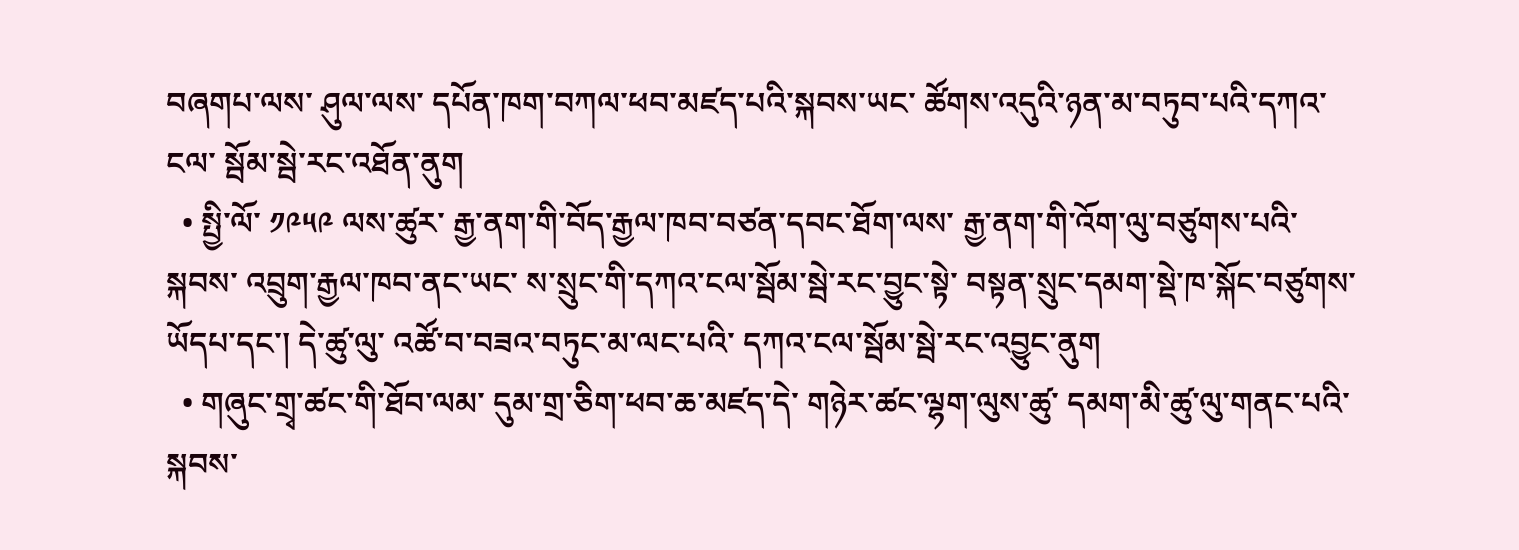བཞགཔ་ལས་ ཤུལ་ལས་ དཔོན་ཁག་བཀལ་ཕབ་མཛད་པའི་སྐབས་ཡང་ ཚོགས་འདུའི་ཉན་མ་བཏུབ་པའི་དཀའ་ངལ་ སྦོམ་སྦེ་རང་འཐོན་ནུག
  • སྤྱི་ལོ་ ༡༩༥༩ ལས་ཚུར་ རྒྱ་ནག་གི་བོད་རྒྱལ་ཁབ་བཙན་དབང་ཐོག་ལས་ རྒྱ་ནག་གི་འོག་ལུ་བཙུགས་པའི་སྐབས་ འབྲུག་རྒྱལ་ཁབ་ནང་ཡང་ ས་སྲུང་གི་དཀའ་ངལ་སྦོམ་སྦེ་རང་བྱུང་སྟེ་ བསྟན་སྲུང་དམག་སྡེ་ཁ་སྐོང་བཙུགས་ཡོདཔ་དང་། དེ་ཚུ་ལུ་ འཚོ་བ་བཟའ་བཏུང་མ་ལང་པའི་ དཀའ་ངལ་སྦོམ་སྦེ་རང་འབྱུང་ནུག
  • གཞུང་གྲྭ་ཚང་གི་ཐོབ་ལམ་ དུམ་གྲ་ཅིག་ཕབ་ཆ་མཛད་དེ་ གཉེར་ཚང་ལྷག་ལུས་ཚུ་ དམག་མི་ཚུ་ལུ་གནང་པའི་སྐབས་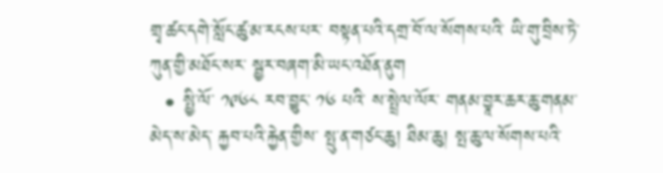གྲྭ་ཚང་དགེ་སློང་ཚུ་མ་རངས་པར་ བསྟན་པའི་དགྲ་བོ་ལ་སོགས་པའི་ ཡི་གུ་བྲིས་ཏེ་ཀུན་གྱི་མཐོང་སར་ སྦྱར་བཞག་མི་ཡང་འཐོན་ནུག
  • སྤྱི་ལོ་ ༡༩༦༨ རབ་བྱུང་ ༡༦ པའི་ ས་སྤྲེལ་ལོར་ གནམ་བྱཱར་ཆར་ཆུ་གནམ་མེད་ས་མེད་ རྐྱབ་པའི་རྐྱེན་གྱིས་ སྤུ་ན་གཙང་ཆུ། ཐིམ་ཆུ། སྤ་ཆུ་ལ་སོགས་པའི་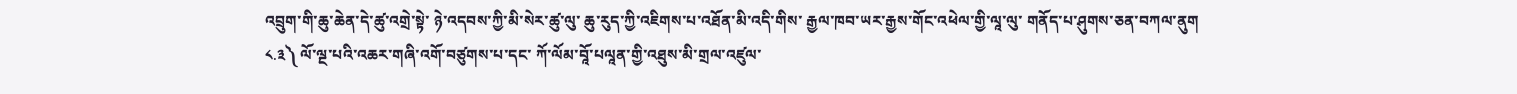འབྲུག་གི་ཆུ་ཆེན་དེ་ཚུ་འགྲེ་སྟེ་ ཉེ་འདབས་ཀྱི་མི་སེར་ཚུ་ལུ་ ཆུ་རུད་ཀྱི་འཇིགས་པ་འཐོན་མི་འདི་གིས་ རྒྱལ་ཁབ་ཡར་རྒྱས་གོང་འཕེལ་གྱི་ལཱ་ལུ་ གནོད་པ་ཤུགས་ཅན་བཀལ་ནུག
༨.༣༽ ལོ་ལྔ་པའི་འཆར་གཞི་འགོ་བཙུགས་པ་དང་ ཀོ་ལོམ་བཱོ་པལཱན་གྱི་འཐུས་མི་གྲལ་འཛུལ་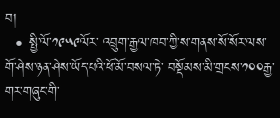བ།
  • སྤྱི་ལོ་༡༩༥༩ལོར་ འབྲུག་རྒྱལ་ཁབ་ཀྱི་ས་གནས་སོ་སོར་ལས་ གོ་ཤེས་ཉན་ཤེས་ཡོད་པའི་ཕོ་མོ་བསལ་ཏེ་ བསྡོམས་མི་གྲངས་༡༠༠རྒྱ་གར་གཞུང་གི་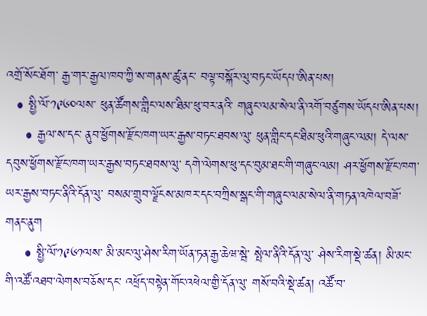འགྲོ་སོང་ཐོག་ རྒྱ་གར་རྒྱལ་ཁབ་ཀྱི་ས་གནས་ཚུ་ནང་ བལྟ་བསྐོར་ལུ་བཏང་ཡོདཔ་ཨིན་པས།
  • སྤྱི་ལོ་༡༩༦༠ལས་ ཕུན་ཚོགས་གླིང་ལས་ཐིམ་ཕུ་བར་ནའི་ གཞུང་ལམ་སེལ་ནི་འགོ་བཙུགས་ཡོདཔ་ཨིན་པས།
    • རྒྱལ་ས་དང་ ནུབ་ཕྱོགས་རྫོང་ཁག་ཡར་རྒྱས་བཏང་ཐབས་ལུ་ ཕུན་གླིང་དང་ཐིམ་ཕུའི་གཞུང་ལམ། དེ་ལས་ དབུས་ཕྱོགས་རྫོང་ཁག་ཡར་རྒྱས་བཏང་ཐབས་ལུ་ དགེ་ལེགས་ཕུ་དང་བུམ་ཐང་གི་གཞུང་ལམ། ཤར་ཕྱོགས་རྫོང་ཁག་ཡར་རྒྱས་བཏང་ནིའི་དོན་ལུ་ བསམ་གྲུབ་ལྗོངས་མཁར་དང་བཀྲིས་སྒང་གི་གཞུང་ལམ་སེལ་ནི་གཏན་འཁེལ་བཟོ་གནང་ནུག
    • སྤྱི་ལོ་༡༩༦༡ལས་ མི་མང་ལུ་ཤེས་རིག་ཡོན་ཏན་རྒྱ་ཆེཝ་སྦེ་ སྤེལ་ནིའི་དོན་ལུ་ ཤེས་རིག་སྡེ་ཚན། མི་མང་གི་འཚོ་འཐབ་ལེགས་བཅོས་དང་ འཕྲོད་བསྟེན་གོང་འཕེལ་གྱི་དོན་ལུ་ གསོ་བའི་སྡེ་ཚན། འཚོ་བ་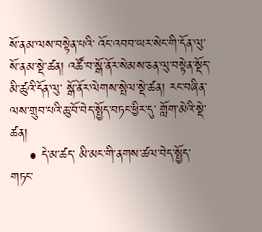སོ་ནམ་ལས་བསྟེན་པའི་ འོང་འབབ་ཡར་སེང་གི་དོན་ལུ་ སོ་ནམ་སྡེ་ཚན། འཚོ་བ་སྒོ་ནོར་སེམས་ཅན་ལུ་བསྟེན་སྡོད་མི་ཚུའི་དོན་ལུ་ སྒོ་ནོར་ལེགས་སྤེལ་སྡེ་ཚན། རང་བཞིན་ལས་གྲུབ་པའི་ཆུ་བོ་བེད་སྤྱོད་བཏང་ཕྱིར་དུ་ གློག་མེའི་སྡེ་ཚན།
    • དེ་མ་ཚད་ མི་མང་གི་ནགས་ཚལ་བེད་སྤྱོད་གཏང་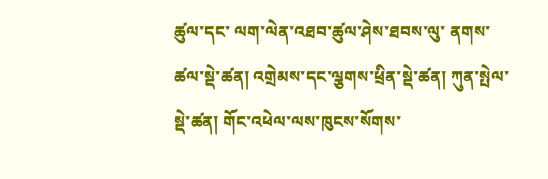ཚུལ་དང་ ལག་ལེན་འཐབ་ཚུལ་ཤེས་ཐབས་ལུ་ ནགས་ཚལ་སྡེ་ཚན། འགྲེམས་དང་ལྕགས་ཕྲིན་སྡེ་ཚན། ཀུན་སྤེལ་སྡེ་ཚན། གོང་འཕེལ་ལས་ཁུངས་སོགས་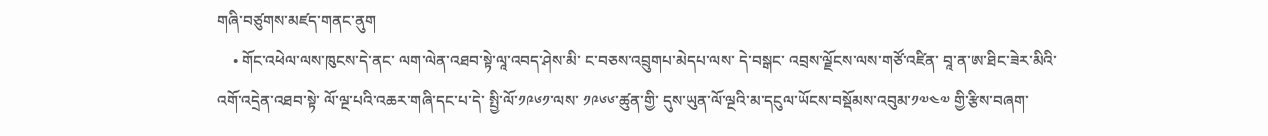གཞི་བཙུགས་མཛད་གནང་ནུག
    • གོང་འཕེལ་ལས་ཁུངས་དེ་ནང་ ལག་ལེན་འཐབ་སྟེ་ལཱ་འབད་ཤེས་མི་ ང་བཅས་འབྲུགཔ་མེདཔ་ལས་ དེ་བསྒང་ འབྲས་ལྗོངས་ལས་གཙོ་འཛིན་ བཱ་ན་ཨ་ཐིང་ཟེར་མིའི་ འགོ་འདྲེན་འཐབ་སྟེ་ ལོ་ལྔ་པའི་འཆར་གཞི་དང་པ་དེ་ སྤྱི་ལོ་༡༩༦༡་ལས་ ༡༩༦༦་ཚུན་གྱི་ དུས་ཡུན་ལོ་ལྔའི་མ་དངུལ་ཡོངས་བསྡོམས་འབུམ་༡༧༤༧ གྱི་རྩིས་བཞག་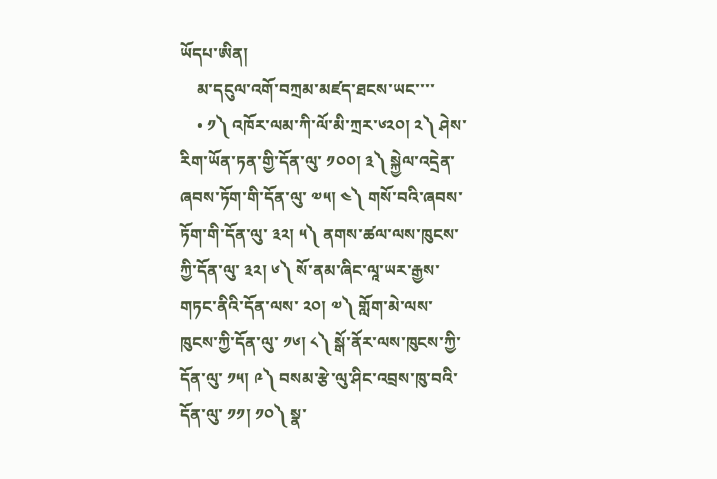ཡོདཔ་ཨིན།
    མ་དངུལ་འགོ་བཀྲམ་མཛད་ཐངས་ཡང་་་་
    • ༡༽ འཁོར་ལམ་ཀི་ལོ་མི་ཀྲར་༦༢༠། ༢༽ ཤེས་རིག་ཡོན་ཏན་གྱི་དོན་ལུ་ ༡༠༠། ༣༽ སྐྱེལ་འདྲེན་ཞབས་ཏོག་གི་དོན་ལུ་ ༧༥། ༤༽ གསོ་བའི་ཞབས་ཏོག་གི་དོན་ལུ་ ༣༢། ༥༽ ནགས་ཚལ་ལས་ཁུངས་ཀྱི་དོན་ལུ་ ༣༢། ༦༽ སོ་ནམ་ཞིང་ལཱ་ཡར་རྒྱས་གཏང་ནིའི་དོན་ལས་ ༢༠། ༧༽ གློག་མེ་ལས་ཁུངས་ཀྱི་དོན་ལུ་ ༡༦། ༨༽ སྒོ་ནོར་ལས་ཁུངས་ཀྱི་དོན་ལུ་ ༡༥། ༩༽ བསམ་རྩེ་ལུ་ཤིང་འབྲས་ཁུ་བའི་དོན་ལུ་ ༡༡། ༡༠༽ སྣ་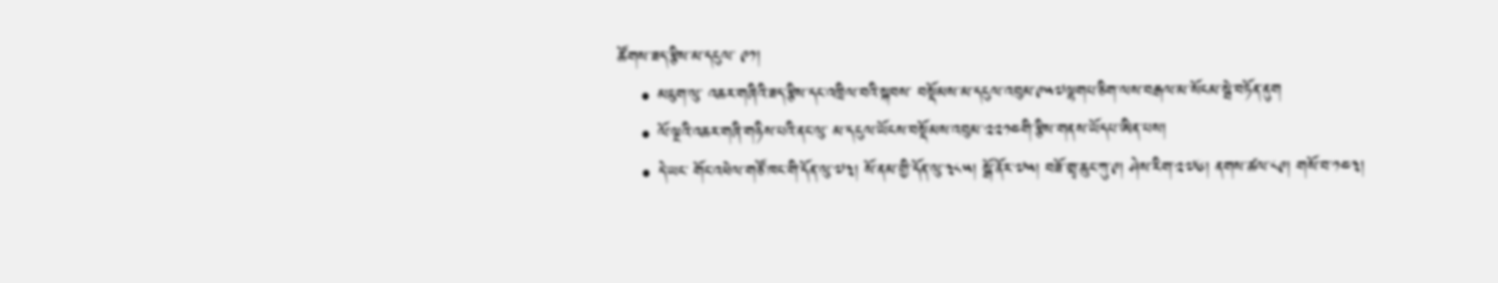ཚོགས་ཟད་རྩིས་མ་དངུལ་ ༩༡།
    • མཇུག་ལུ་ འཆར་གཞིའི་ཟད་རྩིས་དང་འཁྲིལ་བའི་སྐབས་ བསྡོམས་མ་དངུལ་འབུམ་༩༥༧ལྷགཔ་ཅིག་ལས་བརྒལ་མ་སོངམ་སྦེ་བཏོན་ནུག
    • ལོ་ལྔའི་འཆར་གཞི་གཉིས་པའི་ནང་ལུ་ མ་དངུལ་ཡོངས་བསྡོམས་འབུམ་༢༢༡༤གི་རྩིས་གནས་ཡོདཔ་ཨིན་པས།
    • དེ་ཡང་ གོང་འཕེལ་གཙོ་ཁང་གི་དོན་ལུ་༧༣། སོ་ནམ་གྱི་དོན་ལུ་༣༨༥། སྒོ་ནོར་༧༥། བཟོ་གྲྭ་ཆུང་ཀུ་༩། ཤེས་རིག་༢༧༦། ནགས་ཚལ་༨༩། གསོ་བ་༡༤༣།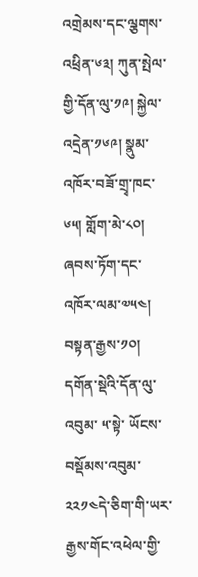འགྲེམས་དང་ལྕགས་འཕྲིན་༦༣། ཀུན་སྤེལ་གྱི་དོན་ལུ་༡༩། སྐྱེལ་འདྲེན་༡༦༩། སྣུམ་འཁོར་བཟོ་གྲྭ་ཁང་༦༥། གློག་མེ་༨༠། ཞབས་ཏོག་དང་འཁོར་ལམ་༧༥༤། བསྟན་རྒྱས་༡༠། དགོན་སྡེའི་དོན་ལུ་འབུམ་ ༥་སྟེ་ ཡོངས་བསྡོམས་འབུམ་༢༢༡༤དེ་ཅིག་གི་ཡར་རྒྱས་གོང་འཕེལ་གྱི་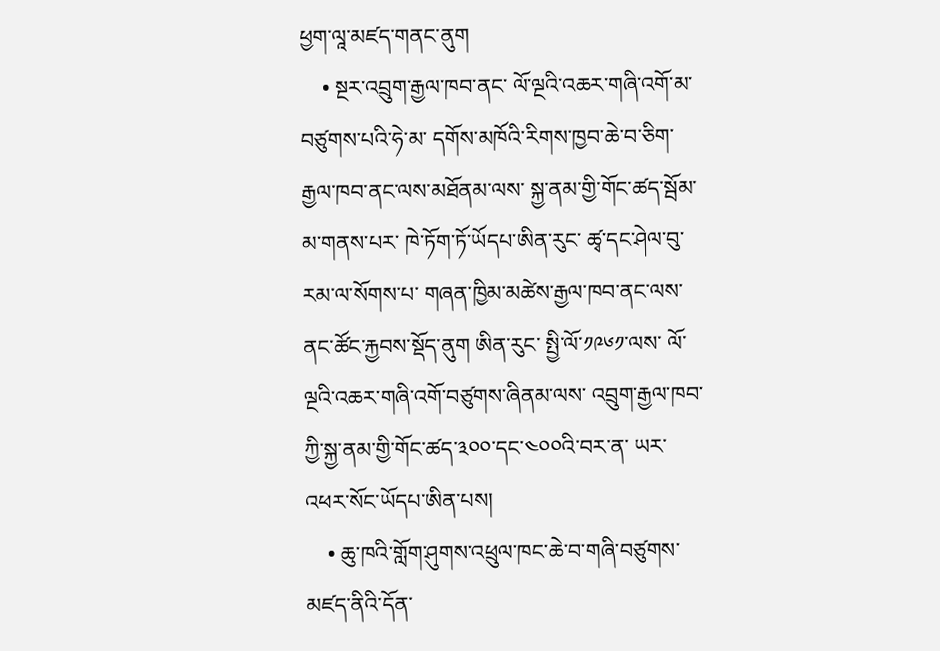ཕྱག་ལཱ་མཛད་གནང་ནུག
    • སྔར་འབྲུག་རྒྱལ་ཁབ་ནང་ ལོ་ལྔའི་འཆར་གཞི་འགོ་མ་བཙུགས་པའི་ཧེ་མ་ དགོས་མཁོའི་རིགས་ཁྱབ་ཆེ་བ་ཅིག་རྒྱལ་ཁབ་ནང་ལས་མཐོནམ་ལས་ སྐྱ་ནམ་གྱི་གོང་ཚད་སྦོམ་མ་གནས་པར་ ཁེ་ཏོག་ཏོ་ཡོདཔ་ཨིན་རུང་ ཚྭ་དང་ཤེལ་བུ་རམ་ལ་སོགས་པ་ གཞན་ཁྱིམ་མཚེས་རྒྱལ་ཁབ་ནང་ལས་ ནང་ཚོང་རྐྱབས་སྡོད་ནུག ཨིན་རུང་ སྤྱི་ལོ་༡༩༦༡་ལས་ ལོ་ལྔའི་འཆར་གཞི་འགོ་བཙུགས་ཞིནམ་ལས་ འབྲུག་རྒྱལ་ཁབ་ཀྱི་སྐྱ་ནམ་གྱི་གོང་ཚད་༣༠༠་དང་༤༠༠འི་བར་ན་ ཡར་འཕར་སོང་ཡོདཔ་ཨིན་པས།
    • ཆུ་ཁའི་གློག་ཤུགས་འཕྲུལ་ཁང་ཆེ་བ་གཞི་བཙུགས་མཛད་ནིའི་དོན་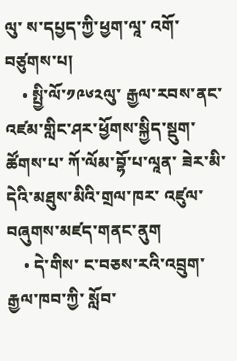ལུ་ ས་དཔྱད་ཀྱི་ཕྱག་ལཱ་ འགོ་བཙུགས་པ།
    • སྤྱི་ལོ་༡༩༦༢ལུ་ རྒྱལ་རབས་ནང་ འཛམ་གླིང་ཤར་ཕྱོགས་སྐྱིད་སྡུག་ཚོགས་པ་ ཀོ་ལོམ་བྷོ་པ་ལཱན་ ཟེར་མི་དེའི་མཐུས་མིའི་གྲལ་ཁར་ འཛུལ་བཞུགས་མཛད་གནང་ནུག
    • དེ་གིས་ ང་བཅས་རའི་འབྲུག་རྒྱལ་ཁབ་ཀྱི་ སློབ་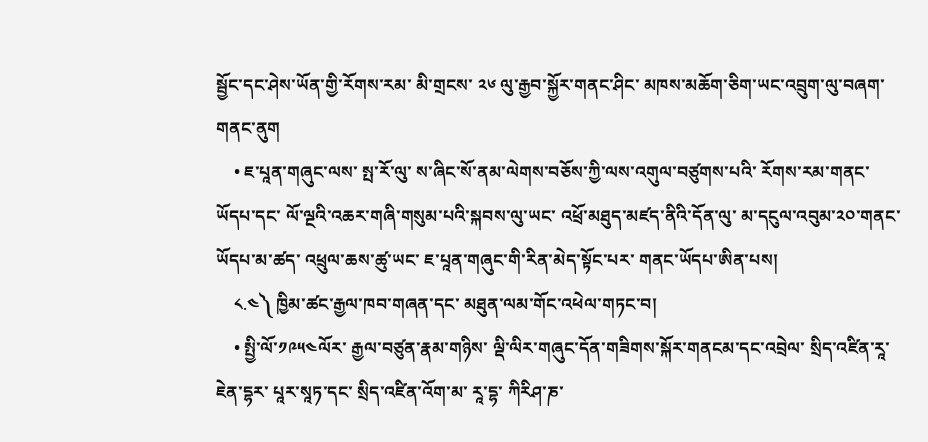སྦྱོང་དང་ཤེས་ཡོན་གྱི་རོགས་རམ་ མི་གྲངས་ ༢༦ ལུ་རྒྱབ་སྐྱོར་གནང་ཤིང་ མཁས་མཆོག་ཅིག་ཡང་འབྲུག་ལུ་བཞག་གནང་ནུག
    • ཇ་པཱན་གཞུང་ལས་ སྤ་རོ་ལུ་ ས་ཞིང་སོ་ནམ་ལེགས་བཅོས་ཀྱི་ལས་འགུལ་བཙུགས་པའི་ རོགས་རམ་གནང་ཡོདཔ་དང་ ལོ་ལྔའི་འཆར་གཞི་གསུམ་པའི་སྐབས་ལུ་ཡང་ འཕྲོ་མཐུད་མཛད་ནིའི་དོན་ལུ་ མ་དངུལ་འབུམ་༢༠་གནང་ཡོདཔ་མ་ཚད་ འཕྲུལ་ཆས་ཚུ་ཡང་ ཇ་པཱན་གཞུང་གི་རིན་མེད་སྟོང་པར་ གནང་ཡོདཔ་ཨིན་པས།
    ༨.༤༽ ཁྱིམ་ཚང་རྒྱལ་ཁབ་གཞན་དང་ མཐུན་ལམ་གོང་འཕེལ་གཏང་བ།
    • སྤྱི་ལོ་༡༩༥༤ལོར་ རྒྱལ་བཙུན་རྣམ་གཉིས་ ལྡི་ལིར་གཞུང་དོན་གཟིགས་སྐོར་གནངམ་དང་འབྲེལ་ སྲིད་འཛིན་རཱ་ཇེན་དྷར་ པཱར་སཱཏ་དང་ སྲིད་འཛིན་འོག་མ་ རཱ་དྷ་ ཀིརིཤ་ཎ་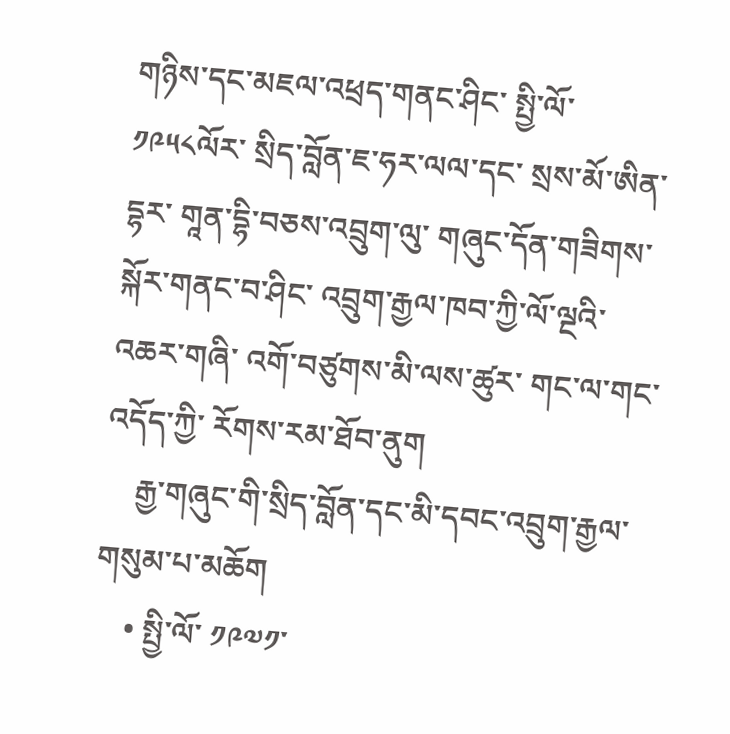གཉིས་དང་མཇལ་འཕྲད་གནང་ཤིང་ སྤྱི་ལོ་ ༡༩༥༨ལོར་ སྲིད་བློན་ཇ་ཧར་ལལ་དང་ སྲས་མོ་ཨིན་དྷར་ གཱན་དྷི་བཅས་འབྲུག་ལུ་ གཞུང་དོན་གཟིགས་སྐོར་གནང་བ་ཤིང་ འབྲུག་རྒྱལ་ཁབ་ཀྱི་ལོ་ལྔའི་འཆར་གཞི་ འགོ་བཙུགས་མི་ལས་ཚུར་ གང་ལ་གང་འདོད་ཀྱི་ རོགས་རམ་ཐོབ་ནུག
    རྒྱ་གཞུང་གི་སྲིད་བློན་དང་མི་དབང་འབྲུག་རྒྱལ་གསུམ་པ་མཆོག
    • སྤྱི་ལོ་ ༡༩༧༡་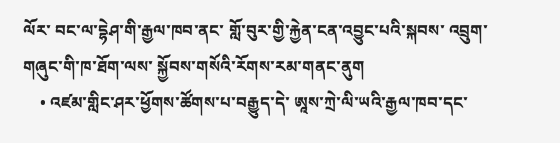ལོར་ བང་ལ་དྷེཤ་གི་རྒྱལ་ཁབ་ནང་ གློ་བུར་གྱི་རྐྱེན་ངན་འབྱུང་པའི་སྐབས་ འབྲུག་གཞུང་གི་ཁ་ཐོག་ལས་ སྐྱོབས་གསོའི་རོགས་རམ་གནང་ནུག
    • འཛམ་གླིང་ཤར་ཕྱོགས་ཚོགས་པ་བརྒྱུད་དེ་ ཨཱས་ཀྲེ་ལི་ཡའི་རྒྱལ་ཁབ་དང་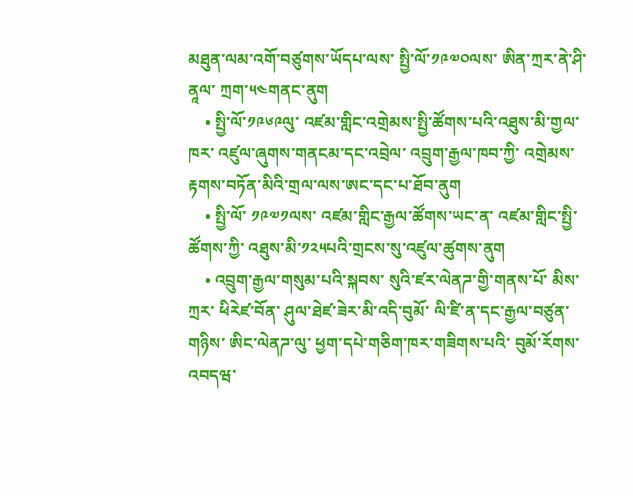མཐུན་ལམ་འགོ་བཙུགས་ཡོདཔ་ལས་ སྤྱི་ལོ་༡༩༧༠ལས་ ཨིན་ཀྲར་ནེ་ཤི་ནཱལ་ ཀྲག་༥༤གནང་ནུག
    • སྤྱི་ལོ་༡༩༦༩ལུ་ འཛམ་གླིང་འགྲེམས་སྤྱི་ཚོགས་པའི་འཐུས་མི་གྱལ་ཁར་ འཛུལ་ཞུགས་གནངམ་དང་འབྲེལ་ འབྲུག་རྒྱལ་ཁབ་ཀྱི་ འགྲེམས་རྟགས་བཏོན་མིའི་གྲལ་ལས་ཨང་དང་པ་ཐོབ་ནུག
    • སྤྱི་ལོ་ ༡༩༧༡ལས་ འཛམ་གླིང་རྒྱལ་ཚོགས་ཡང་ན་ འཛམ་གླིང་སྤྱི་ཚོགས་ཀྱི་ འཐུས་མི་༡༢༥པའི་གྲངས་སུ་འཛུལ་ཚུགས་ནུག
    • འབྲུག་རྒྱལ་གསུམ་པའི་སྐབས་ སུའི་ཛར་ལེནཌ་གྱི་གནས་པོ་ མིས་ཀྲར་ ཕིརེཛ་བོན་ ཤུལ་ཐེཛ་ཟེར་མི་འདི་བུམོ་ ལི་ཛི་ན་དང་རྒྱལ་བཙུན་གཉིས་ ཨིང་ལེནཌ་ལུ་ ཕྱག་དཔེ་གཅིག་ཁར་གཟིགས་པའི་ བུམོ་རོགས་འབདཝ་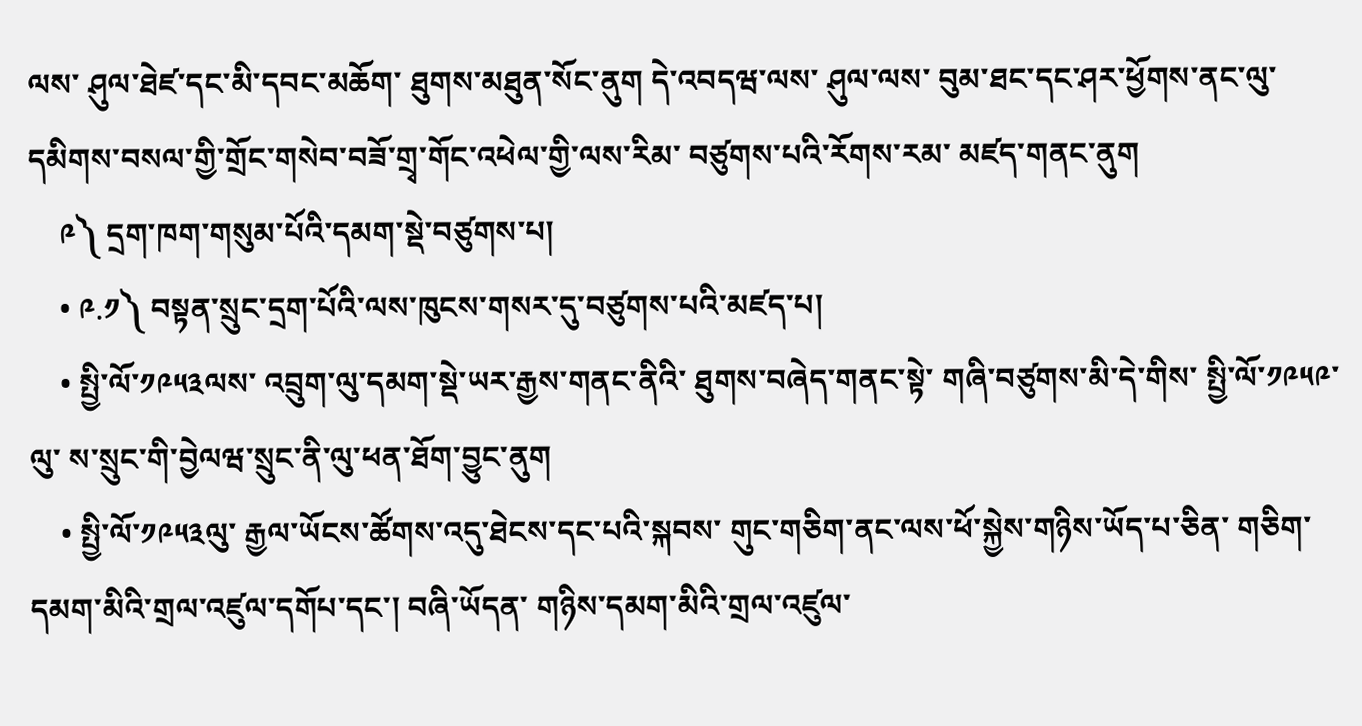ལས་ ཤུལ་ཐེཛ་དང་མི་དབང་མཆོག་ ཐུགས་མཐུན་སོང་ནུག དེ་འབདཝ་ལས་ ཤུལ་ལས་ བུམ་ཐང་དང་ཤར་ཕྱོགས་ནང་ལུ་ དམིགས་བསལ་གྱི་གྲོང་གསེབ་བཟོ་གྲྭ་གོང་འཕེལ་གྱི་ལས་རིམ་ བཙུགས་པའི་རོགས་རམ་ མཛད་གནང་ནུག
    ༩༽ དྲག་ཁག་གསུམ་པོའི་དམག་སྡེ་བཙུགས་པ།
    • ༩.༡༽ བསྟན་སྲུང་དྲག་པོའི་ལས་ཁུངས་གསར་དུ་བཙུགས་པའི་མཛད་པ།
    • སྤྱི་ལོ་༡༩༥༣ལས་ འབྲུག་ལུ་དམག་སྡེ་ཡར་རྒྱས་གནང་ནིའི་ ཐུགས་བཞེད་གནང་སྟེ་ གཞི་བཙུགས་མི་དེ་གིས་ སྤྱི་ལོ་༡༩༥༩་ལུ་ ས་སྲུང་གི་བྱེལཝ་སྲུང་ནི་ལུ་ཕན་ཐོག་བྱུང་ནུག
    • སྤྱི་ལོ་༡༩༥༣ལུ་ རྒྱལ་ཡོངས་ཚོགས་འདུ་ཐེངས་དང་པའི་སྐབས་ གུང་གཅིག་ནང་ལས་ཕོ་སྐྱེས་གཉིས་ཡོད་པ་ཅིན་ གཅིག་དམག་མིའི་གྲལ་འཛུལ་དགོཔ་དང་། བཞི་ཡོདན་ གཉིས་དམག་མིའི་གྲལ་འཛུལ་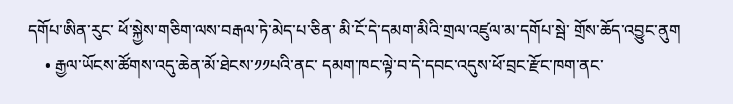དགོཔ་ཨིན་རུང་ ཕོ་སྐྱེས་གཅིག་ལས་བརྒལ་ཏེ་མེད་པ་ཅིན་ མི་ངོ་དེ་དམག་མིའི་གྲལ་འཛུལ་མ་དགོཔ་སྦེ་ གྲོས་ཆོད་འབྱུང་ནུག
    • རྒྱལ་ཡོངས་ཚོགས་འདུ་ཆེན་མོ་ཐེངས་༡༡པའི་ནང་ དམག་ཁང་ལྟེ་བ་དེ་དབང་འདུས་ཕོ་བྲང་རྫོང་ཁག་ནང་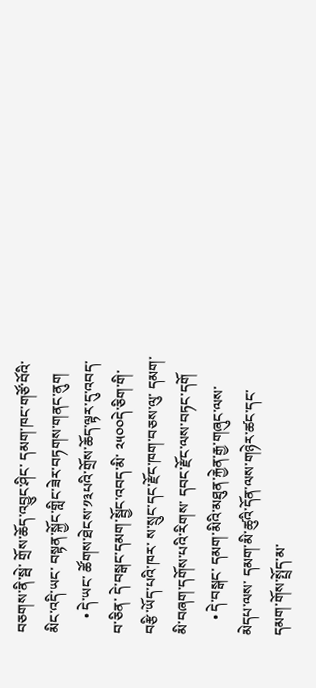བཅགས་ནི་སྦེ་ གྲོས་ཆོད་འབྱུང་ཤིང་ དམག་ཁང་གཙོ་བོའི་མིང་འདི་ཡང་ བསྟན་སྐྱོང་གླིང་ཟེར་བཏགས་གནང་ནུག
    • དེ་ཡང་ ཚོགས་ཐེངས་༡༣པའི་གྲོས་ཆོད་ལྟར་དུ་འབད་བ་ཅིན་ དེ་བསྒང་དམག་སྦྱོང་འབད་མི་ ༢༥༠༠དེ་ཅིག་གི་ བརྩི་ཡོད་པའི་ཁར་ ས་སྲུང་དང་རྫོང་ཁག་བཅས་ལུ་ དམག་མི་བཞག་དགོས་པའི་རིགས་ དབང་རྫོང་ལས་བཏང་དགོ
    • དེ་བསྒང་ དམག་མིའི་མཐུན་རྐྱེན་རྒྱ་གཞུང་ལས་མེདཔ་ལས་ དམག་མི་ཚུའི་དོན་ལས་གཉེར་ཚང་དང་ དམག་གོས་སྤྲོད་མ་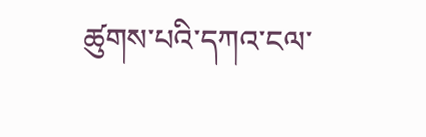ཚུགས་པའི་དཀའ་ངལ་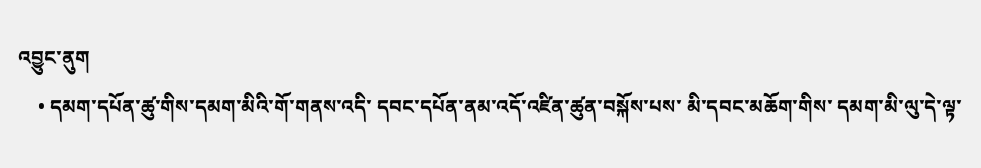འབྱུང་ནུག
    • དམག་དཔོན་ཚུ་གིས་དམག་མིའི་གོ་གནས་འདི་ དབང་དཔོན་ནམ་འདོ་འཛིན་ཚུན་བསྐོས་པས་ མི་དབང་མཆོག་གིས་ དམག་མི་ལུ་དེ་ལྟ་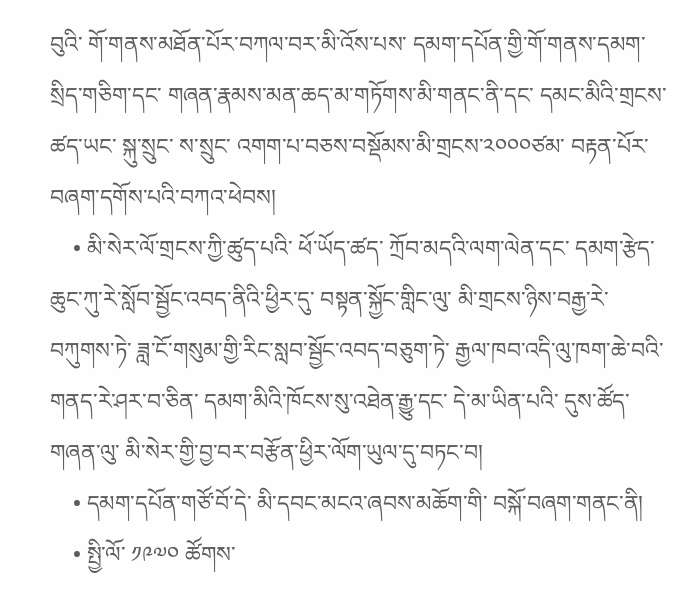བུའི་ གོ་གནས་མཐོན་པོར་བཀལ་བར་མི་འོས་པས་ དམག་དཔོན་གྱི་གོ་གནས་དམག་སྲིད་གཅིག་དང་ གཞན་རྣམས་མན་ཆད་མ་གཏོགས་མི་གནང་ནི་དང་ དམང་མིའི་གྲངས་ཚད་ཡང་ སྐུ་སྲུང་ ས་སྲུང་ འགག་པ་བཅས་བསྡོམས་མི་གྲངས་༢༠༠༠ཙམ་ བརྟན་པོར་བཞག་དགོས་པའི་བཀའ་ཕེབས།
    • མི་སེར་ལོ་གྲངས་ཀྱི་ཚུད་པའི་ ཕོ་ཡོད་ཚད་ ཀྲོབ་མདའི་ལག་ལེན་དང་ དམག་རྩེད་ཆུང་ཀུ་རེ་སློབ་སྦྱོང་འབད་ནིའི་ཕྱིར་དུ་ བསྟན་སྐྱོང་གླིང་ལུ་ མི་གྲངས་ཉིས་བརྒྱ་རེ་བཀུགས་ཏེ་ ཟླ་ངོ་གསུམ་གྱི་རིང་སླབ་སྦྱོང་འབད་བཅུག་ཏེ་ རྒྱལ་ཁབ་འདི་ལུ་ཁག་ཆེ་བའི་གནད་རེ་ཤར་བ་ཅིན་ དམག་མིའི་ཁོངས་སུ་འཐེན་རྒྱུ་དང་ དེ་མ་ཡིན་པའི་ དུས་ཚོད་གཞན་ལུ་ མི་སེར་གྱི་བྱ་བར་བརྩོན་ཕྱིར་ལོག་ཡུལ་དུ་བཏང་བ།
    • དམག་དཔོན་གཙོ་བོ་དེ་ མི་དབང་མངའ་ཞབས་མཆོག་གི་ བསྐོ་བཞག་གནང་ནི།
    • སྤྱི་ལོ་ ༡༩༧༠ ཚོགས་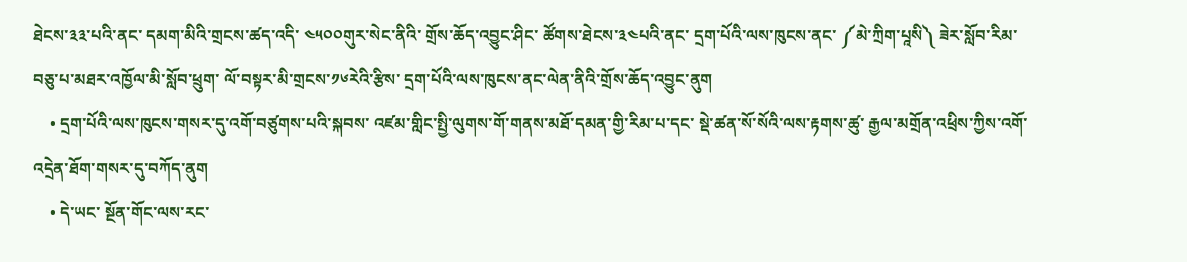ཐེངས་༣༣་པའི་ནང་ དམག་མིའི་གྲངས་ཚད་འདི་ ༤༥༠༠གུར་སེང་ནིའི་ གྲོས་ཆོད་འབྱུང་ཤིང་ ཚོགས་ཐེངས་༣༤པའི་ནང་ དྲག་པོའི་ལས་ཁུངས་ནང་ ༼མེ་ཀྲིག་པཱསི༽ ཟེར་སློབ་རིམ་བཅུ་པ་མཐར་འཁྱོལ་མི་སློབ་ཕྲུག་ ལོ་བསྟར་མི་གྲངས་༡༦རེའི་རྩིས་ དྲག་པོའི་ལས་ཁུངས་ནང་ལེན་ནིའི་གྲོས་ཆོད་འབྱུང་ནུག
    • དྲག་པོའི་ལས་ཁུངས་གསར་དུ་འགོ་བཙུགས་པའི་སྐབས་ འཛམ་གླིང་སྤྱི་ལུགས་གོ་གནས་མཐོ་དམན་གྱི་རིམ་པ་དང་ སྡེ་ཚན་སོ་སོའི་ལས་རྟགས་ཚུ་ རྒྱལ་མགྲོན་འཕྲིས་ཀྱིས་འགོ་འདྲེན་ཐོག་གསར་དུ་བཀོད་ནུག
    • དེ་ཡང་ སྔོན་གོང་ལས་རང་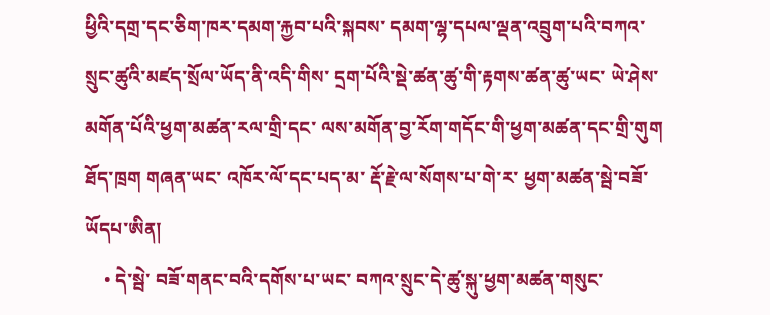ཕྱིའི་དགྲ་དང་ཅིག་ཁར་དམག་རྐྱབ་པའི་སྐབས་ དམག་ལྷ་དཔལ་ལྡན་འབྲུག་པའི་བཀའ་སྲུང་ཚུའི་མཛད་སྲོལ་ཡོད་ནི་འདི་གིས་ དྲག་པོའི་སྡེ་ཚན་ཚུ་གི་རྟགས་ཚན་ཚུ་ཡང་ ཡེ་ཤེས་མགོན་པོའི་ཕྱག་མཚན་རལ་གྲི་དང་ ལས་མགོན་བྱ་རོག་གདོང་གི་ཕྱག་མཚན་དང་གྲི་གུག ཐོད་ཁྲག གཞན་ཡང་ འཁོར་ལོ་དང་པད་མ་ རྡོ་རྗེ་ལ་སོགས་པ་གེ་ར་ ཕྱག་མཚན་སྦེ་བཟོ་ཡོདཔ་ཨིན།
    • དེ་སྦེ་ བཟོ་གནང་བའི་དགོས་པ་ཡང་ བཀའ་སྲུང་དེ་ཚུ་སྐུ་ཕྱག་མཚན་གསུང་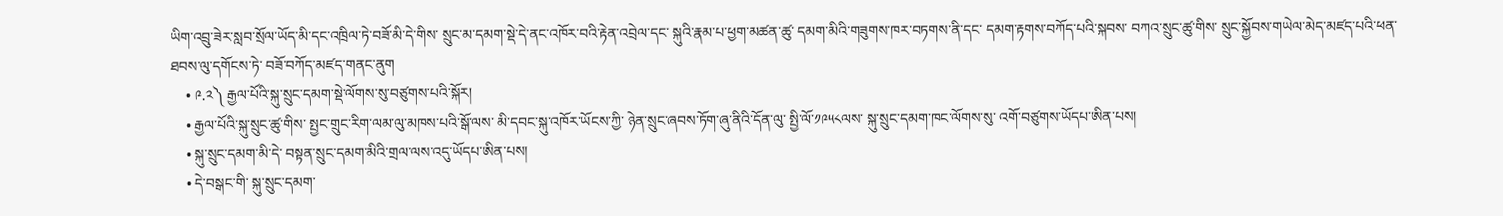ཡིག་འབྲུ་ཟེར་སླབ་སྲོལ་ཡོད་མི་དང་འཁྲིལ་ཏེ་བཟོ་མི་དེ་གིས་ སྲུང་མ་དམག་སྡེ་དེ་ནང་འཁོར་བའི་རྟེན་འབྲེལ་དང་ སྐུའི་རྣམ་པ་ཕྱག་མཚན་ཚུ་ དམག་མིའི་གཟུགས་ཁར་བཏགས་ནི་དང་ དམག་རྟགས་བཀོད་པའི་སྐབས་ བཀའ་སྲུང་ཚུ་གིས་ སྲུང་སྐྱོབས་གཡེལ་མེད་མཛད་པའི་ཕན་ཐབས་ལུ་དགོངས་ཏེ་ བཟོ་བཀོད་མཛད་གནང་ནུག
    • ༩.༢༽ རྒྱལ་པོའི་སྐུ་སྲུང་དམག་སྡེ་ལོགས་སུ་བཙུགས་པའི་སྐོར།
    • རྒྱལ་པོའི་སྐུ་སྲུང་ཚུ་གིས་ སྤྱང་གྲུང་རིག་ལམ་ལུ་མཁས་པའི་སྒོ་ལས་ མི་དབང་སྐུ་འཁོར་ཡོངས་ཀྱི་ ཉེན་སྲུང་ཞབས་ཏོག་ཞུ་ནིའི་དོན་ལུ་ སྤྱི་ལོ་༡༩༥༨ལས་ སྐུ་སྲུང་དམག་ཁང་ལོགས་སུ་ འགོ་བཙུགས་ཡོདཔ་ཨིན་པས།
    • སྐུ་སྲུང་དམག་མི་དེ་ བསྟན་སྲུང་དམག་མིའི་གྲལ་ལས་འདུ་ཡོདཔ་ཨིན་པས།
    • དེ་བསྒང་གི་ སྐུ་སྲུང་དམག་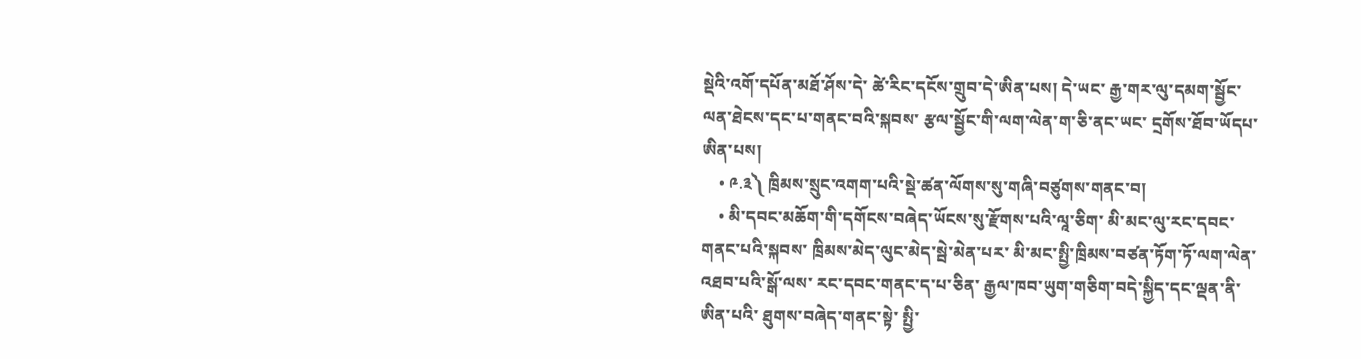སྡེའི་འགོ་དཔོན་མཐོ་ཤོས་དེ་ ཚེ་རིང་དངོས་གྲུབ་དེ་ཨིན་པས། དེ་ཡང་ རྒྱ་གར་ལུ་དམག་སྦྱོང་ལན་ཐེངས་དང་པ་གནང་བའི་སྐབས་ རྩལ་སྦྱོང་གི་ལག་ལེན་ག་ཅི་ནང་ཡང་ དྲགོས་ཐོབ་ཡོདཔ་ཨིན་པས།
    • ༩.༣༽ ཁྲིམས་སྲུང་འགག་པའི་སྡེ་ཚན་ལོགས་སུ་གཞི་བཙུགས་གནང་བ།
    • མི་དབང་མཆོག་གི་དགོངས་བཞེད་ཡོངས་སུ་རྫོགས་པའི་ལཱ་ཅིག་ མི་མང་ལུ་རང་དབང་གནང་པའི་སྐབས་ ཁྲིམས་མེད་ལུང་མེད་སྦེ་མེན་པར་ མི་མང་སྤྱི་ཁྲིམས་བཙན་ཏོག་ཏོ་ལག་ལེན་འཐབ་པའི་སྒོ་ལས་ རང་དབང་གནང་ད་པ་ཅིན་ རྒྱལ་ཁབ་ཡུག་གཅིག་བདེ་སྐྱིད་དང་ལྡན་ནི་ཨིན་པའི་ ཐུགས་བཞེད་གནང་སྟེ་ སྤྱི་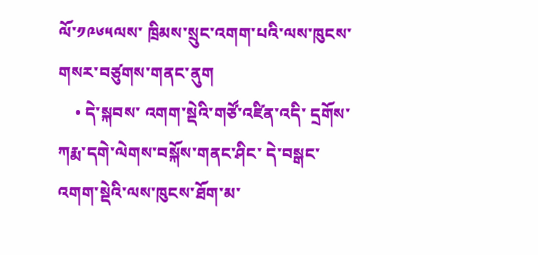ལོ་༡༩༦༥ལས་ ཁྲིམས་སྲུང་འགག་པའི་ལས་ཁུངས་ གསར་བཙུགས་གནང་ནུག
    • དེ་སྐབས་ འགག་སྡེའི་གཙོ་འཛིན་འདི་ དྲགོས་ཀརྨ་དགེ་ལེགས་བསྐོས་གནང་ཤིང་ དེ་བསྒང་ འགག་སྡེའི་ལས་ཁུངས་ཐོག་མ་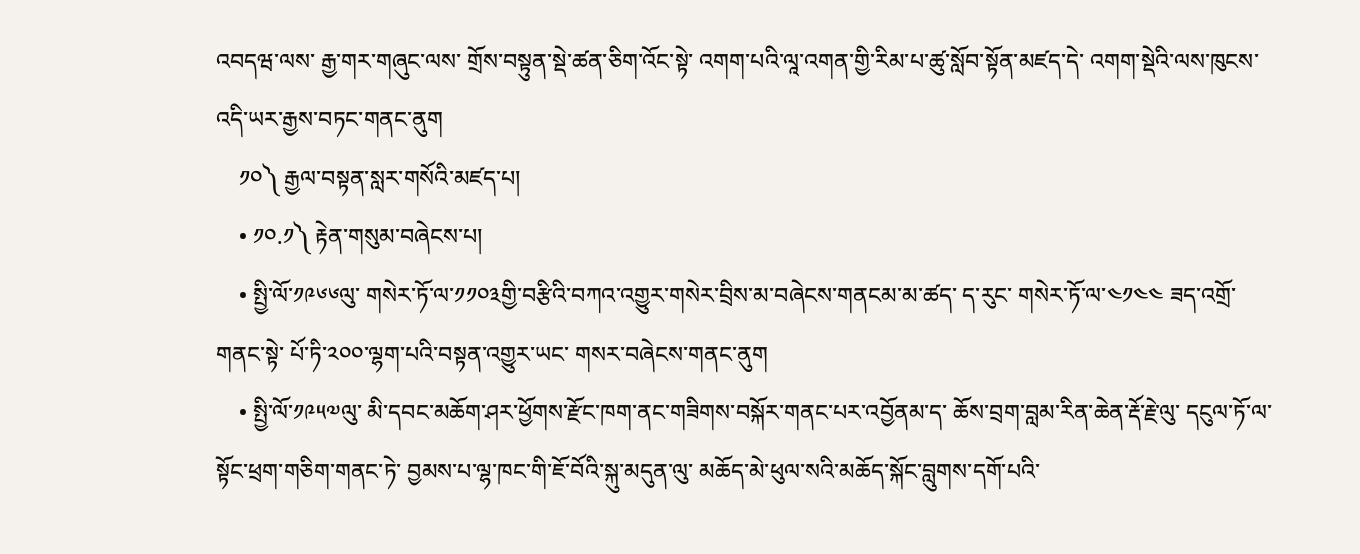འབདཝ་ལས་ རྒྱ་གར་གཞུང་ལས་ གྲོས་བསྟུན་སྡེ་ཚན་ཅིག་འོང་སྟེ་ འགག་པའི་ལཱ་འགན་གྱི་རིམ་པ་ཚུ་སློབ་སྟོན་མཛད་དེ་ འགག་སྡེའི་ལས་ཁུངས་འདི་ཡར་རྒྱས་བཏང་གནང་ནུག
    ༡༠༽ རྒྱལ་བསྟན་སླར་གསོའི་མཛད་པ།
    • ༡༠.༡༽ རྟེན་གསུམ་བཞེངས་པ།
    • སྤྱི་ལོ་༡༩༦༦ལུ་ གསེར་ཏོ་ལ་༡༡༠༣གྱི་བརྩིའི་བཀའ་འགྱུར་གསེར་བྲིས་མ་བཞེངས་གནངམ་མ་ཚད་ ད་རུང་ གསེར་ཏོ་ལ་༤༡༤༤ ཟད་འགྲོ་གནང་སྟེ་ པོ་ཏི་༢༠༠་ལྷག་པའི་བསྟན་འགྱུར་ཡང་ གསར་བཞེངས་གནང་ནུག
    • སྤྱི་ལོ་༡༩༥༧ལུ་ མི་དབང་མཆོག་ཤར་ཕྱོགས་རྫོང་ཁག་ནང་གཟིགས་བསྐོར་གནང་པར་འབྱོནམ་ད་ ཆོས་བྲག་བླམ་རིན་ཆེན་རྡོ་རྗེ་ལུ་ དངུལ་ཏོ་ལ་སྟོང་ཕྲག་གཅིག་གནང་ཏེ་ བྱམས་པ་ལྷ་ཁང་གི་ཇོ་བོའི་སྐུ་མདུན་ལུ་ མཆོད་མེ་ཕུལ་སའི་མཆོད་སྐོང་བླུགས་དགོ་པའི་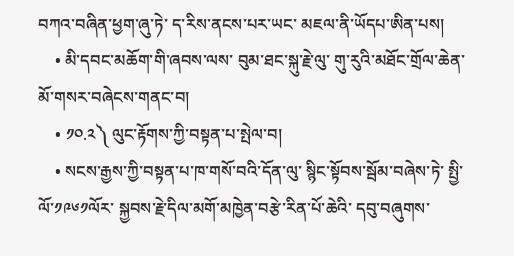བཀའ་བཞིན་ཕྱག་ཞུ་ཏེ་ ད་རིས་ནངས་པར་ཡང་ མཇལ་ནི་ཡོདཔ་ཨིན་པས།
    • མི་དབང་མཆོག་གི་ཞབས་ལས་ བུམ་ཐང་སྐུ་རྗེ་ལུ་ གུ་རུའི་མཐོང་གྲོལ་ཆེན་མོ་གསར་བཞེངས་གནང་བ།
    • ༡༠.༢༽ ལུང་རྟོགས་ཀྱི་བསྟན་པ་སྤེལ་བ།
    • སངས་རྒྱས་ཀྱི་བསྟན་པ་ཁ་གསོ་བའི་དོན་ལུ་ སྙིང་སྟོབས་སྦོམ་བཞེས་ཏེ་ སྤྱི་ལོ་༡༩༦༡ལོར་ སྐྱབས་རྗེ་དིལ་མགོ་མཁྱེན་བརྩེ་རིན་པོ་ཆེའི་ དབུ་བཞུགས་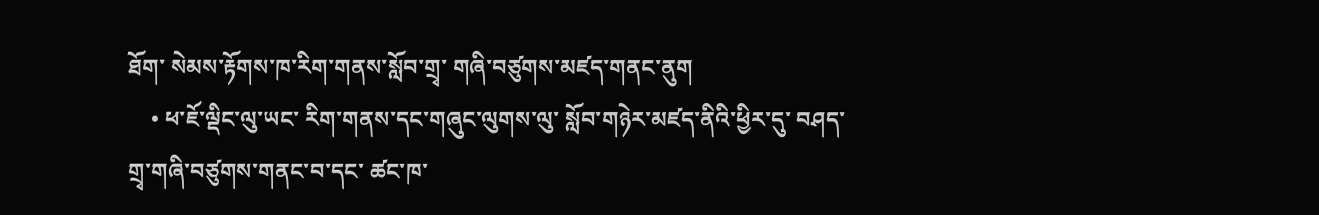ཐོག་ སེམས་རྟོགས་ཁ་རིག་གནས་སློབ་གྲྭ་ གཞི་བཙུགས་མཛད་གནང་ནུག
    • ཕ་ཇོ་ལྡིང་ལུ་ཡང་ རིག་གནས་དང་གཞུང་ལུགས་ལུ་ སློབ་གཉེར་མཛད་ནིའི་ཕྱིར་དུ་ བཤད་གྲྭ་གཞི་བཙུགས་གནང་བ་དང་ ཚང་ཁ་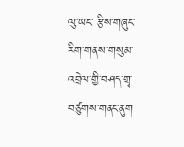ལུ་ཡང་ རྩིས་གཞུང་རིག་གནས་གསུམ་འབྲེལ་གྱི་བཤད་གྲྭ་ བཙུགས་གནང་ནུག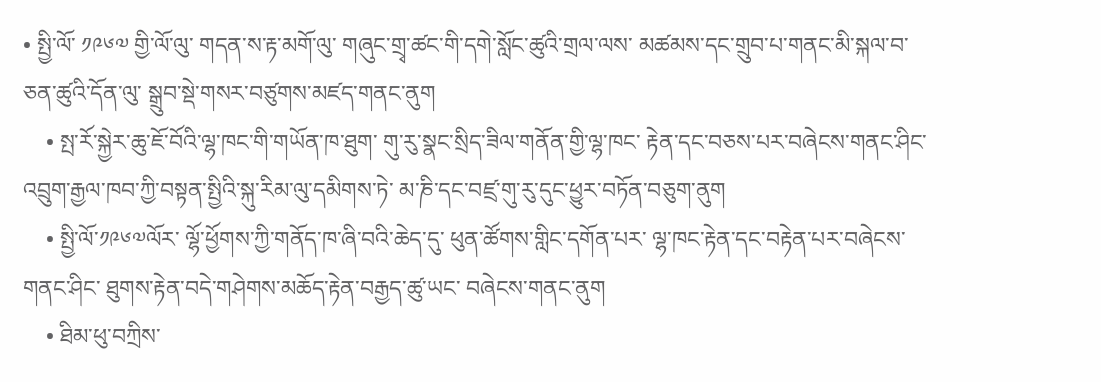• སྤྱི་ལོ་ ༡༩༦༧ གྱི་ལོ་ལུ་ གདན་ས་རྟ་མགོ་ལུ་ གཞུང་གྲྭ་ཚང་གི་དགེ་སློང་ཚུའི་གྲལ་ལས་ མཚམས་དང་གྲུབ་པ་གནང་མི་སྐལ་བ་ཅན་ཚུའི་དོན་ལུ་ སྒྲུབ་སྡེ་གསར་བཙུགས་མཛད་གནང་ནུག
    • སྤ་རོ་སྐྱེར་ཆུ་ཇོ་བོའི་ལྷ་ཁང་གི་གཡོན་ཁ་ཐུག་ གུ་རུ་སྣང་སྲིད་ཟིལ་གནོན་གྱི་ལྷ་ཁང་ རྟེན་དང་བཅས་པར་བཞེངས་གནང་ཤིང་ འབྲུག་རྒྱལ་ཁབ་ཀྱི་བསྟན་སྤྱིའི་སྐུ་རིམ་ལུ་དམིགས་ཏེ་ མ་ཎི་དང་བཛྲ་གུ་རུ་དུང་ཕྱུར་བཏོན་བཅུག་ནུག
    • སྤྱི་ལོ་༡༩༦༧ལོར་ ལྷོ་ཕྱོགས་ཀྱི་གནོད་ཁ་ཞི་བའི་ཆེད་དུ་ ཕུན་ཚོགས་གླིང་དགོན་པར་ ལྷ་ཁང་རྟེན་དང་བརྟེན་པར་བཞེངས་གནང་ཤིང་ ཐུགས་རྟེན་བདེ་གཤེགས་མཆོད་རྟེན་བརྒྱད་ཚུ་ཡང་ བཞེངས་གནང་ནུག
    • ཐིམ་ཕུ་བཀྲིས་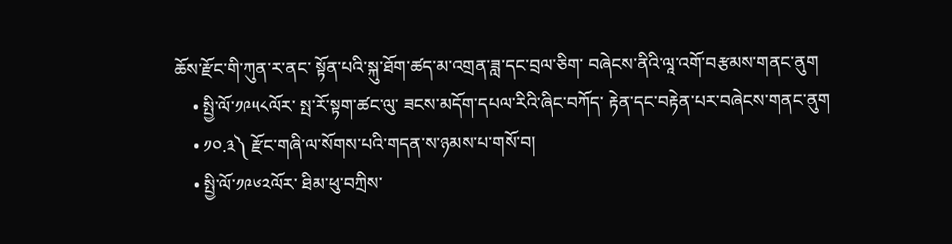ཆོས་རྫོང་གི་ཀུན་ར་ནང་ སྟོན་པའི་སྐུ་ཐོག་ཚད་མ་འགྲན་ཟླ་དང་བྲལ་ཅིག་ བཞེངས་ནིའི་ལཱ་འགོ་བརྩམས་གནང་ནུག
    • སྤྱི་ལོ་༡༩༥༨ལོར་ སྤ་རོ་སྟག་ཚང་ལུ་ ཟངས་མདོག་དཔལ་རིའི་ཞིང་བཀོད་ རྟེན་དང་བརྟེན་པར་བཞེངས་གནང་ནུག
    • ༡༠.༣༽ རྫོང་གཞི་ལ་སོགས་པའི་གདན་ས་ཉམས་པ་གསོ་བ།
    • སྤྱི་ལོ་༡༩༦༢ལོར་ ཐིམ་ཕུ་བཀྲིས་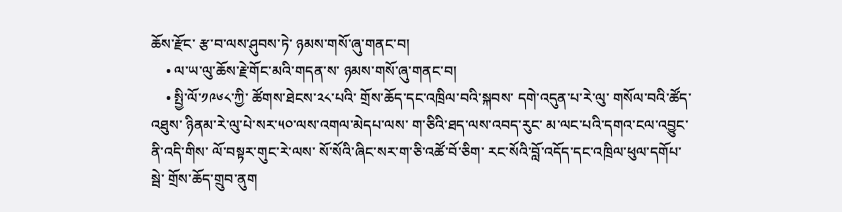ཆོས་རྫོང་ རྩ་བ་ལས་ཤུབས་ཏེ་ ཉམས་གསོ་ཞུ་གནང་བ།
    • ལ་ཡ་ལུ་ཆོས་རྗེ་གོང་མའི་གདན་ས་ ཉམས་གསོ་ཞུ་གནང་བ།
    • སྤྱི་ལོ་༡༩༦༨་ཀྱི་ ཚོགས་ཐེངས་༢༨་པའི་ གྲོས་ཆོད་དང་འཁྲིལ་བའི་སྐབས་ དགེ་འདུན་པ་རེ་ལུ་ གསོལ་བའི་ཚོད་འཐུས་ ཉིནམ་རེ་ལུ་པེ་སར་༥༠་ལས་འགལ་མེདཔ་ལས་ ག་ཅིའི་ཐད་ལས་འབད་རུང་ མ་ལང་པའི་དགའ་ངལ་འབྱུང་ནི་འདི་གིས་ ལོ་བསྟར་གུང་རེ་ལས་ སོ་སོའི་ཞིང་སར་ག་ཅི་འཚོ་བོ་ཅིག་ རང་སོའི་བློ་འདོད་དང་འཁྲིལ་ཕུལ་དགོཔ་སྦེ་ གྲོས་ཆོད་གྲུབ་ནུག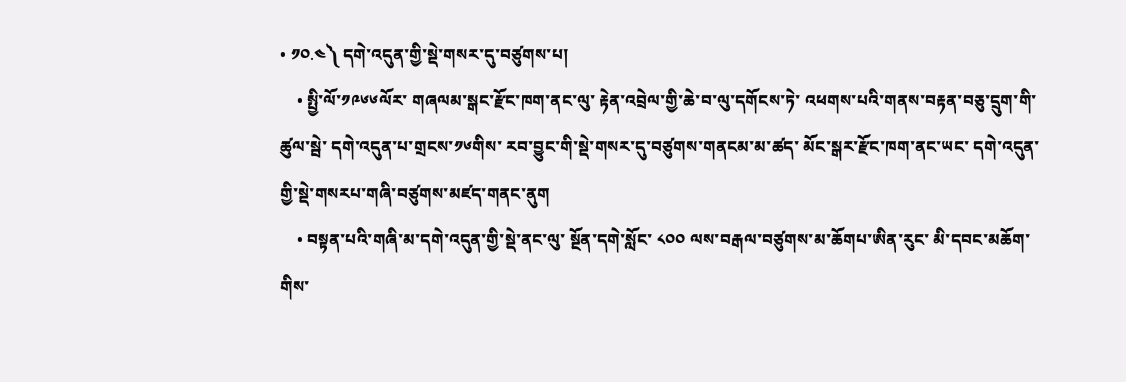• ༡༠.༤༽ དགེ་འདུན་གྱི་སྡེ་གསར་དུ་བཙུགས་པ།
    • སྤྱི་ལོ་༡༩༦༦ལོར་ གཞལམ་སྒང་རྫོང་ཁག་ནང་ལུ་ རྟེན་འབྲེལ་གྱི་ཆེ་བ་ལུ་དགོངས་ཏེ་ འཕགས་པའི་གནས་བརྟན་བཅུ་དྲུག་གི་ཚུལ་སྦེ་ དགེ་འདུན་པ་གྲངས་༡༦གིས་ རབ་བྱུང་གི་སྡེ་གསར་དུ་བཙུགས་གནངམ་མ་ཚད་ མོང་སྒར་རྫོང་ཁག་ནང་ཡང་ དགེ་འདུན་གྱི་སྡེ་གསརཔ་གཞི་བཙུགས་མཛད་གནང་ནུག
    • བསྟན་པའི་གཞི་མ་དགེ་འདུན་གྱི་སྡེ་ནང་ལུ་ སྔོན་དགེ་སློང་ ༨༠༠ ལས་བརྒལ་བཙུགས་མ་ཆོགཔ་ཨིན་རུང་ མི་དབང་མཆོག་གིས་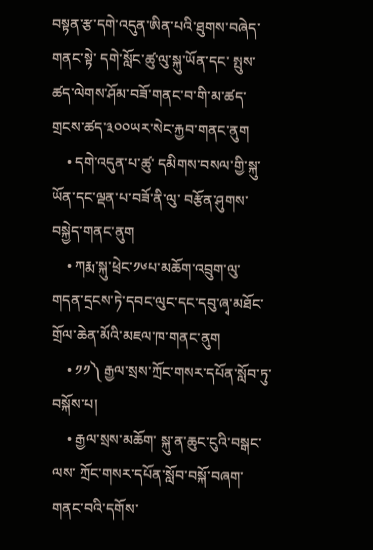བསྟན་རྩ་དགེ་འདུན་ཨིན་པའི་ཐུགས་བཞེད་གནང་སྟེ་ དགེ་སློང་ཚུ་ལུ་སྐུ་ཡོན་དང་ སྤུས་ཚད་ལེགས་ཤོམ་བཟོ་གནང་བ་གི་མ་ཚད་ གྲངས་ཚད་༣༠༠ཡར་སེང་རྐྱབ་གནང་ནུག
    • དགེ་འདུན་པ་ཚུ་ དམིགས་བསལ་གྱི་སྐུ་ཡོན་དང་ལྡན་པ་བཟོ་ནི་ལུ་ བརྩོན་ཤུགས་བསྐྱེད་གནང་ནུག
    • ཀརྨ་སྐུ་ཕྲེང་༡༦པ་མཆོག་འབྲུག་ལུ་ གདན་དྲངས་ཏེ་དབང་ལུང་དང་དབུ་ཞྭ་མཐོང་གྲོལ་ཆེན་མོའི་མཇལ་ཁ་གནང་ནུག
    • ༡༡༽ རྒྱལ་སྲས་ཀྲོང་གསར་དཔོན་སློབ་ཏུ་བསྐོས་པ།
    • རྒྱལ་སྲས་མཆོག་ སྐུ་ན་ཆུང་ངུའི་བསྒང་ལས་ ཀྲོང་གསར་དཔོན་སློབ་བསྐོ་བཞག་གནང་བའི་དགོས་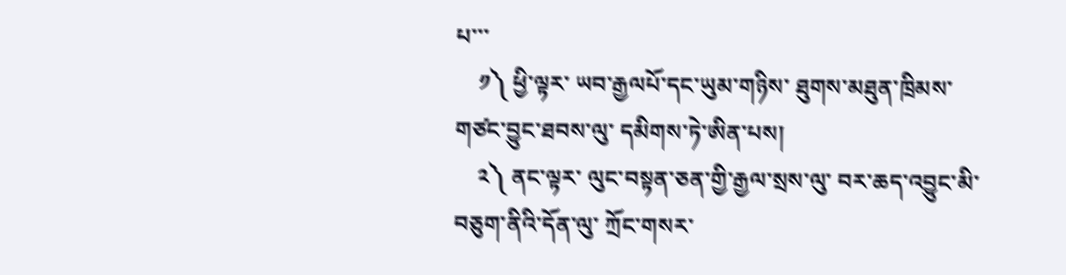པ་་་
    ༡༽ ཕྱི་ལྟར་ ཡབ་རྒྱལཔོ་དང་ཡུམ་གཉིས་ ཐུགས་མཐུན་ཁྲིམས་གཙང་བྱུང་ཐབས་ལུ་ དམིགས་ཏེ་ཨིན་པས།
    ༢༽ ནང་ལྟར་ ལུང་བསྟན་ཅན་གྱི་རྒྱལ་སྲས་ལུ་ བར་ཆད་འབྱུང་མི་བཅུག་ནིའི་དོན་ལུ་ ཀྲོང་གསར་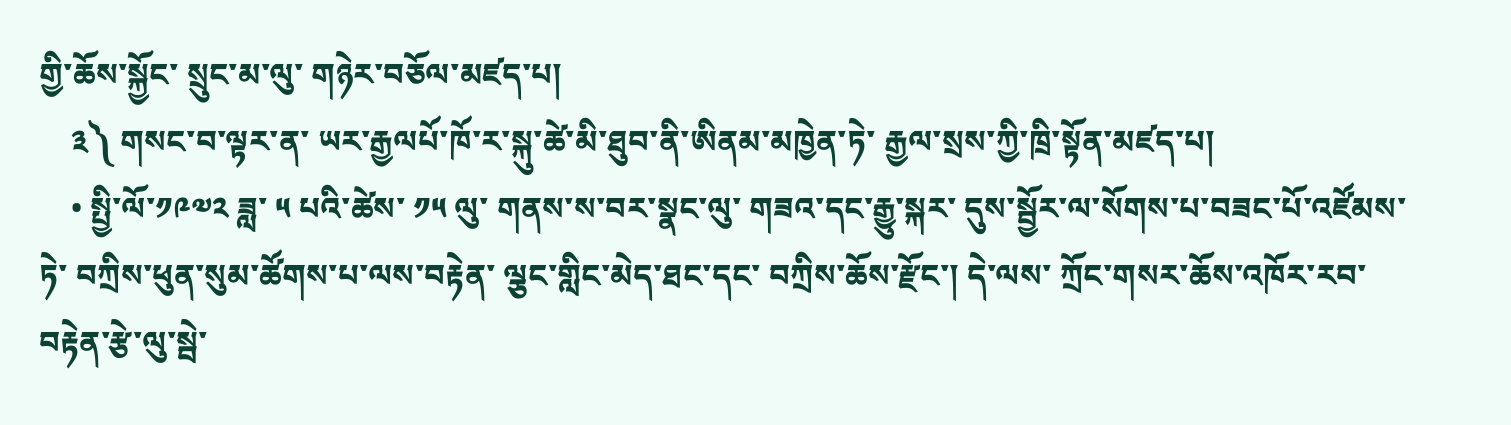གྱི་ཆོས་སྐྱོང་ སྲུང་མ་ལུ་ གཉེར་བཅོལ་མཛད་པ།
    ༣༽ གསང་བ་ལྟར་ན་ ཡར་རྒྱལཔོ་ཁོ་ར་སྐུ་ཚེ་མི་ཐུབ་ནི་ཨིནམ་མཁྱེན་ཏེ་ རྒྱལ་སྲས་ཀྱི་ཁྲི་སྟོན་མཛད་པ།
    • སྤྱི་ལོ་༡༩༧༢ ཟླ་ ༥ པའི་ཚེས་ ༡༥ ལུ་ གནས་ས་བར་སྣང་ལུ་ གཟའ་དང་རྒྱུ་སྐར་ དུས་སྦྱོར་ལ་སོགས་པ་བཟང་པོ་འཛོམས་ཏེ་ བཀྲིས་ཕུན་སུམ་ཚོགས་པ་ལས་བརྟེན་ ལྕང་གླིང་མེད་ཐང་དང་ བཀྲིས་ཆོས་རྫོང་། དེ་ལས་ ཀྲོང་གསར་ཆོས་འཁོར་རབ་བརྟེན་རྩེ་ལུ་སྦེ་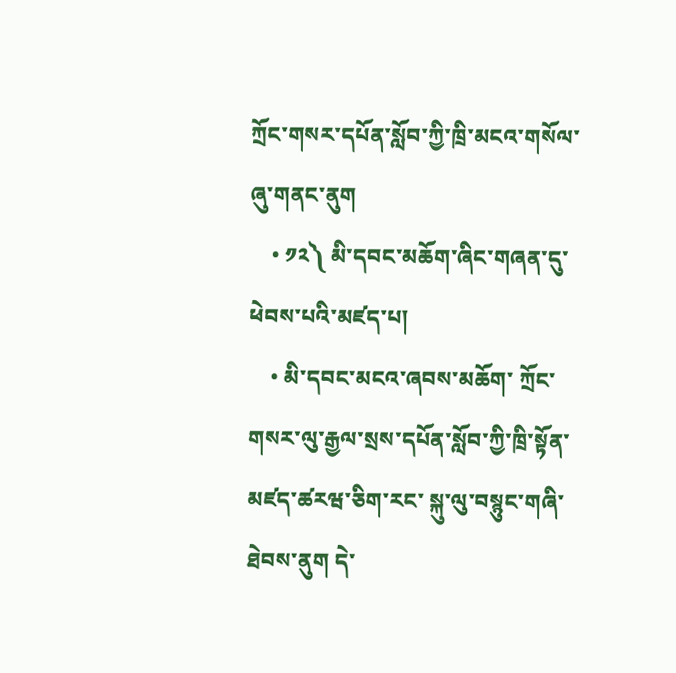ཀྲོང་གསར་དཔོན་སློབ་ཀྱི་ཁྲི་མངའ་གསོལ་ཞུ་གནང་ནུག
    • ༡༢༽ མི་དབང་མཆོག་ཞིང་གཞན་དུ་ཕེབས་པའི་མཛད་པ།
    • མི་དབང་མངའ་ཞབས་མཆོག་ ཀྲོང་གསར་ལུ་རྒྱལ་སྲས་དཔོན་སློབ་ཀྱི་ཁྲི་སྟོན་ མཛད་ཚརཝ་ཅིག་རང་ སྐུ་ལུ་བསྙུང་གཞི་ཐེབས་ནུག དེ་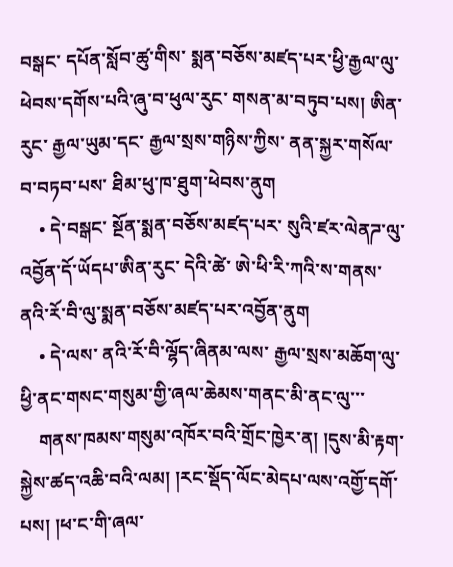བསྒང་ དཔོན་སློབ་ཚུ་གིས་ སྨན་བཅོས་མཛད་པར་ཕྱི་རྒྱལ་ལུ་ཕེབས་དགོས་པའི་ཞུ་བ་ཕུལ་རུང་ གསན་མ་བཏུབ་པས། ཨིན་རུང་ རྒྱལ་ཡུམ་དང་ རྒྱལ་སྲས་གཉིས་ཀྱིས་ ནན་སྐྱར་གསོལ་བ་བཏབ་པས་ ཐིམ་ཕུ་ཁ་ཐུག་ཕེབས་ནུག
    • དེ་བསྒང་ སྔོན་སྨན་བཅོས་མཛད་པར་ སུའི་ཛར་ལེནཌ་ལུ་འབྱོན་དོ་ཡོདཔ་ཨིན་རུང་ དེའི་ཚེ་ ཨེ་ཕི་རི་ཀའི་ས་གནས་ ནའི་རོ་བི་ལུ་སྨན་བཅོས་མཛད་པར་འབྱོན་ནུག
    • དེ་ལས་ ནའི་རོ་བི་ལྷོད་ཞིནམ་ལས་ རྒྱལ་སྲས་མཆོག་ལུ་ཕྱི་ནང་གསང་གསུམ་གྱི་ཞལ་ཆེམས་གནང་མི་ནང་ལུ་་་
    གནས་ཁམས་གསུམ་འཁོར་བའི་གྲོང་ཁྱེར་ན། །དུས་མི་རྟག་སྐྱེས་ཚད་འཆི་བའི་ལམ། །རང་སྡོད་ལོང་མེདཔ་ལས་འགྱོ་དགོ་པས། །ཕ་ང་གི་ཞལ་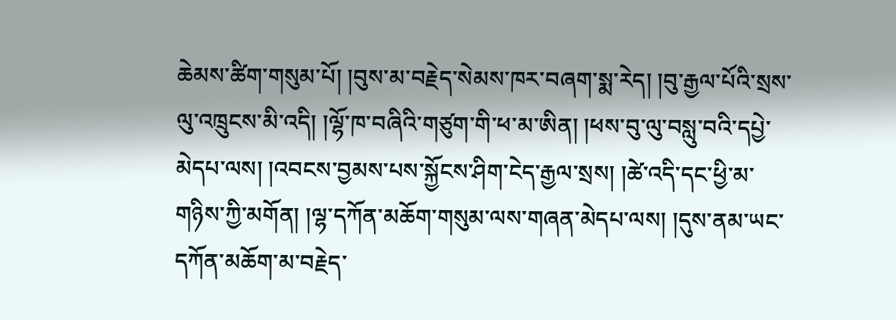ཆེམས་ཚིག་གསུམ་པོ། །བུས་མ་བརྗེད་སེམས་ཁར་བཞག་སྨ་རེད། །བུ་རྒྱལ་པོའི་སྲས་ལུ་འཁྲུངས་མི་འདི། །ལྷོ་ཁ་བཞིའི་གཙུག་གི་ཕ་མ་ཨིན། །ཕས་བུ་ལུ་བསླུ་བའི་དཔྱེ་མེདཔ་ལས། །འབངས་བྱམས་པས་སྐྱོངས་ཤིག་ངེད་རྒྱལ་སྲས། །ཚེ་འདི་དང་ཕྱི་མ་གཉིས་ཀྱི་མགོན། །ལྷ་དཀོན་མཆོག་གསུམ་ལས་གཞན་མེདཔ་ལས། །དུས་ནམ་ཡང་དཀོན་མཆོག་མ་བརྗེད་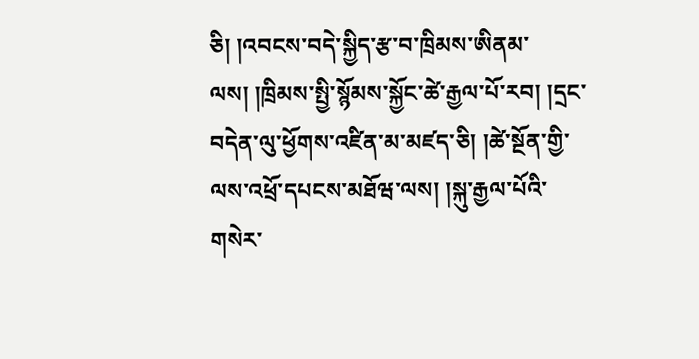ཅི། །འབངས་བདེ་སྐྱིད་རྩ་བ་ཁྲིམས་ཨིནམ་ལས། །ཁྲིམས་སྤྱི་སྙོམས་སྐྱོང་ཚེ་རྒྱལ་པོ་རབ། །དྲང་བདེན་ལུ་ཕྱོགས་འཛིན་མ་མཛད་ཅི། །ཚེ་སྔོན་གྱི་ལས་འཕྲོ་དཔངས་མཐོཝ་ལས། །སྐུ་རྒྱལ་པོའི་གསེར་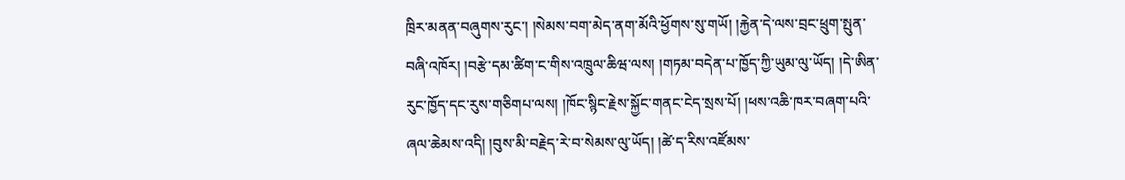ཁྲིར་མནན་བཞུགས་རུང་། །སེམས་བག་མེད་ནག་མོའི་ཕྱོགས་སུ་གཡོ། །རྐྱེན་དེ་ལས་བྲང་ཕྲུག་སྤུན་བཞི་འཁོར། །བརྩེ་དམ་ཚིག་ང་གིས་འཁྲུལ་ཆིཝ་ལས། །གཏམ་བདེན་པ་ཁྱོད་ཀྱི་ཡུམ་ལུ་ཡོད། །དེ་ཨིན་རུང་ཁྱོད་དང་རུས་གཅིགཔ་ལས། །ཁོང་སྙིང་རྗེས་སྐྱོང་གནང་ངེད་སྲས་པོ། །ཕས་འཆི་ཁར་བཞག་པའི་ཞལ་ཆེམས་འདི། །བུས་མི་བརྗེད་རེ་བ་སེམས་ལུ་ཡོད། །ཚེ་ད་རིས་འཛོམས་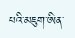པའི་མཇུག་ཨིན་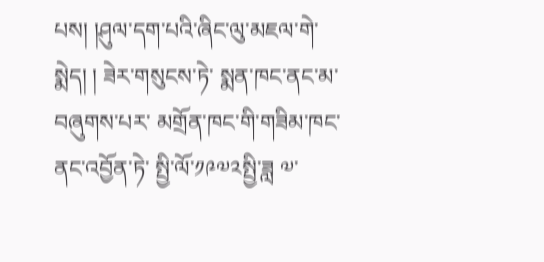པས། །ཤུལ་དག་པའི་ཞིང་ལུ་མཇལ་གེ་སྨེད། ། ཟེར་གསུངས་ཏེ་ སྨན་ཁང་ནང་མ་བཞུགས་པར་ མགྲོན་ཁང་གི་གཟིམ་ཁང་ནང་འབྱོན་ཏེ་ སྤྱི་ལོ་༡༩༧༢སྤྱི་ཟླ ༧་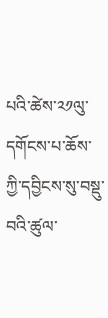པའི་ཚེས་༢༡ལུ་ དགོངས་པ་ཆོས་ཀྱི་དབྱིངས་སུ་བསྡུ་བའི་ཚུལ་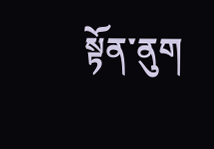སྟོན་ནུག